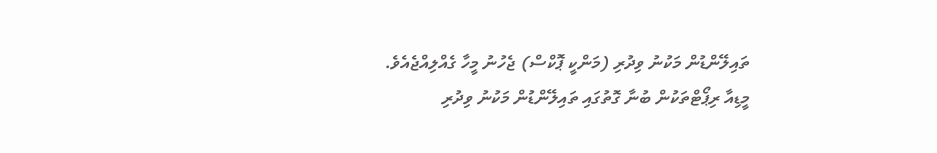ތައިލޭންޑުން މަކުނު ވިދުރި (މަންކީ ޕޮކްސް) ޖެހުނު މީހާ ގެއްލިއްޖެއެވެ.
މީޑިއާ ރިޕޯޓްތަކުން ބުނާ ގޮތުގައި ތައިލޭންޑުން މަކުނު ވިދުރި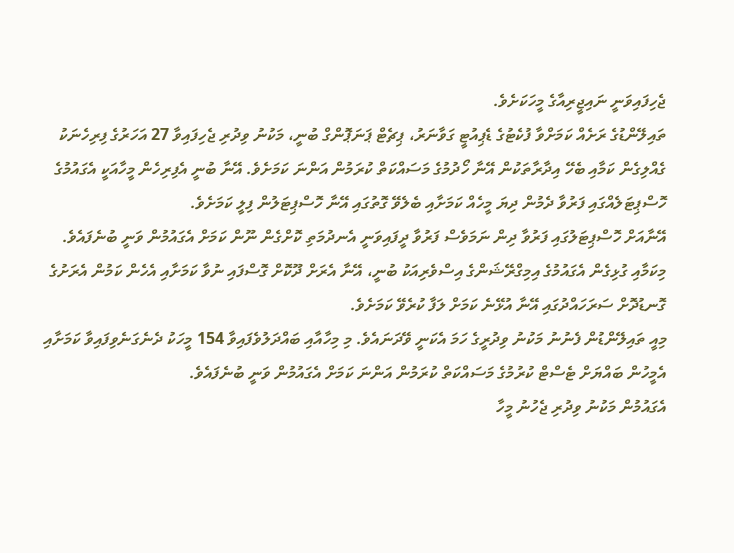ޖެހިފައިވަނީ ނައިޖީރިއާގެ މީހަކަށެވެ.
ތައިލޭންޑުގެ ރަށެއް ކަމަށްވާ ފުކެޓުގެ ޑެޕިއުޓީ ގަވާނަރު، ޕިޗެޓް ޕަނަޕޮންގް ބުނީ، މަކުނު ވިދުރި ޖެހިފައިވާ 27 އަހަރުގެ ފިރިހެނަކު ގެއްލިގެން ކަމާއި ބެހޭ އިދާރާތަކުން އޭނާ ހޯދުމުގެ މަސައްކަތް ކުރަމުން އަންނަ ކަމަށެވެ. އޭނާ ބުނީ އެފިރިހެން މީހާއަކީ އެގައުމުގެ ހޮސްޕިޓަލެއްގައި ފަރުވާ ދެމުން ދިޔަ މީހެއް ކަމަށާއި ބެލެވޭ ގޮތުގައި އޭނާ ހޮސްޕިޓަލުން ފިލީ ކަމަށެވެ.
އޭނާއަށް ހޮސްޕިޓަލުގައި ފަރުވާ ދިން ނަމަވެސް ފަރުވާ ދީފައިވަނީ އެނދުމަތި ކޮށްގެން ނޫން ކަމަށް އެގައުމުން ވަނީ ބުނެފައެވެ.
މިކަމާއި ގުޅިގެން އެގައުމުގެ އިމިގްރޭޝަންގެ އިސްވެރިއަކު ބުނީ، އޭނާ އެރަށް ދޫކޮށް ގޮސްފައި ނުވާ ކަމަށާއި އެހެން ކަމުން އެރަށުގެ ގޮނޑުދޮށް ސަރަހައްދުގައި އޭނާ އުޅޭނެ ކަމަށް ލަފާ ކުރެވޭ ކަމަށެވެ.
މިއީ ތައިލޭންޑުން ފެނުނު މަކުނު ވިދުރީގެ ހަމަ އެކަނީ ވޭދަނައެވެ. މި މިހާއާއި ބައްދަލުވެފައިވާ 154 މީހަކު ދެނެގަނެވިފައިވާ ކަމަށާއި އެމީހުން ބައްޔަށް ޓެސްޓް ކުރުމުގެ މަސައްކަތް ކުރަމުން އަންނަ ކަމަށް އެގައުމުން ވަނީ ބުނެފައެވެ.
އެގައުމުން މަކުނު ވިދުރި ޖެހުނު މީހާ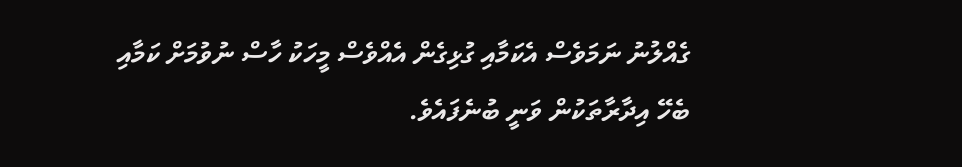ގެއްލުނު ނަމަވެސް އެކަމާއި ގުޅިގެން އެއްވެސް މީހަކު ހާސް ނުވުމަށް ކަމާއި ބެހޭ އިދާރާތަކުން ވަނީ ބުނެފައެވެ.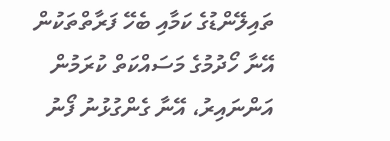ތައިލޭންޑުގެ ކަމާއި ބެހޭ ފަރާތްތަކުން އޭނާ ހޯދުމުގެ މަސައްކަތް ކުރަމުން އަންނައިރު، އޭނާ ގެންގުޅުނު ފޯނު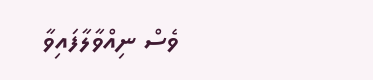ވެސް ނިއްވާލާފައިވާ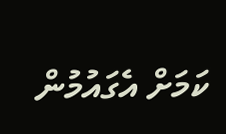ކަމަށް އެގައުމުން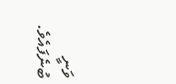ވަނީ ބުނެފައެވެ.